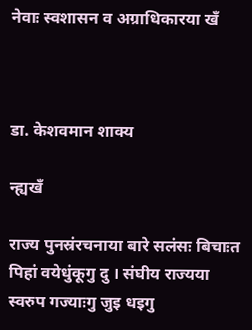नेवाः स्वशासन व अग्राधिकारया खँ



डा. केशवमान शाक्य

न्ह्यखँ

राज्य पुनस्रंरचनाया बारे सलंसः बिचाःत पिहां वयेधुंकूगु दु । संघीय राज्यया स्वरुप गज्याःगु जुइ धइगु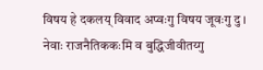विषय हे दकलय् विवाद अप्वःगु विषय जूवःगु दु । नेवाः राजनैतिककःमि व बुद्धिजीवीतय्गु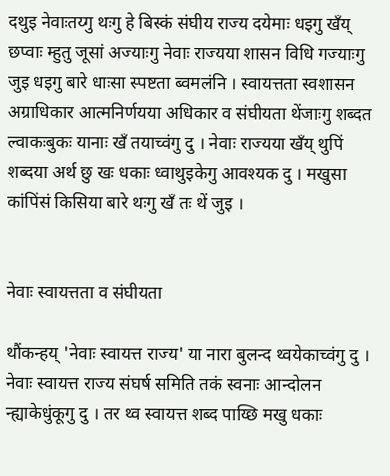दथुइ नेवाःतय्गु थःगु हे बिस्कं संघीय राज्य दयेमाः धइगु खँय् छप्वाः म्हुतु जूसां अज्याःगु नेवाः राज्यया शासन विधि गज्याःगु जुइ धइगु बारे धाःसा स्पष्टता ब्वमलंनि । स्वायत्तता स्वशासन अग्राधिकार आत्मनिर्णयया अधिकार व संघीयता थेंजाःगु शब्दत ल्वाकःबुकः यानाः खँ तयाच्वंगु दु । नेवाः राज्यया खँय् थुपिं शब्दया अर्थ छु खः धकाः ध्वाथुइकेगु आवश्यक दु । मखुसा कांपिंसं किसिया बारे थःगु खँ तः थें जुइ ।


नेवाः स्वायत्तता व संघीयता

थौंकन्हय् 'नेवाः स्वायत्त राज्य' या नारा बुलन्द थ्वयेकाच्वंगु दु । नेवाः स्वायत्त राज्य संघर्ष समिति तकं स्वनाः आन्दोलन न्ह्याकेधुंकूगु दु । तर थ्व स्वायत्त शब्द पाय्छि मखु धकाः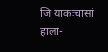जि याकःचासां हाला-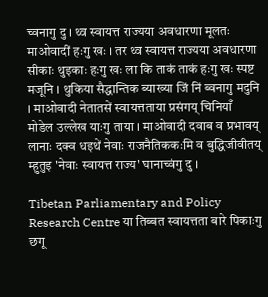च्वनागु दु । थ्व स्वायत्त राज्यया अवधारणा मूलतः माओवादीं हःगु खः । तर थ्व स्वायत्त राज्यया अवधारणा सीकाः थुइकाः हःगु खः ला कि ताकं ताकं हःगु खः स्पष्ट मजूनि । थुकिया सैद्धान्तिक ब्याख्या जिं निं ब्वनागु मदुनि । माओवादी नेतातसें स्वायत्तताया प्रसंगय् चिनियाँ मोडेल उल्लेख याःगु ताया । माओवादी दवाब व प्रभावय् लानाः दक्व धइथें नेवाः राजनैतिककःमि व बुद्धिजीवीतय् म्हुतुइ 'नेवाः स्वायत्त राज्य' घानाच्वंगु दु ।

Tibetan Parliamentary and Policy Research Centre या तिब्बत स्वायत्तता बारे पिकाःगु छगू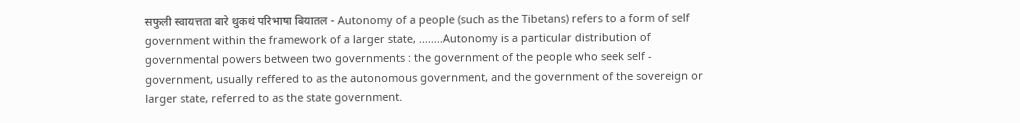सफुली स्वायत्तता बारे थुकथं परिभाषा बियातल - Autonomy of a people (such as the Tibetans) refers to a form of self government within the framework of a larger state, ........Autonomy is a particular distribution of governmental powers between two governments : the government of the people who seek self - government, usually reffered to as the autonomous government, and the government of the sovereign or larger state, referred to as the state government.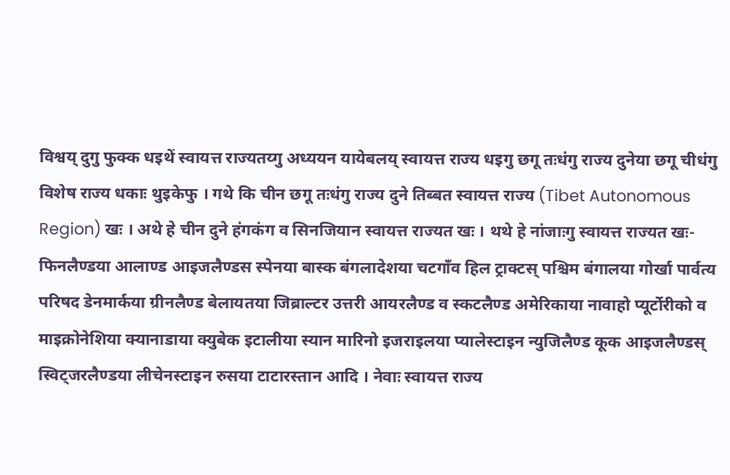विश्वय् दुगु फुक्क धइथें स्वायत्त राज्यतय्गु अध्ययन यायेबलय् स्वायत्त राज्य धइगु छगू तःधंगु राज्य दुनेया छगू चीधंगु विशेष राज्य धकाः थुइकेफु । गथे कि चीन छगू तःधंगु राज्य दुने तिब्बत स्वायत्त राज्य (Tibet Autonomous Region) खः । अथे हे चीन दुने हंगकंग व सिनजियान स्वायत्त राज्यत खः । थथे हे नांजाःगु स्वायत्त राज्यत खः- फिनलैण्डया आलाण्ड आइजलैण्डस स्पेनया बास्क बंगलादेशया चटगाँव हिल ट्राक्टस् पश्चिम बंगालया गोर्खा पार्वत्य परिषद डेनमार्कया ग्रीनलैण्ड बेलायतया जिब्राल्टर उत्तरी आयरलैण्ड व स्कटलैण्ड अमेरिकाया नावाहो प्यूर्टोरीको व माइक्रोनेशिया क्यानाडाया क्युबेक इटालीया स्यान मारिनो इजराइलया प्यालेस्टाइन न्युजिलैण्ड कूक आइजलैण्डस् स्विट्जरलैण्डया लीचेनस्टाइन रुसया टाटारस्तान आदि । नेवाः स्वायत्त राज्य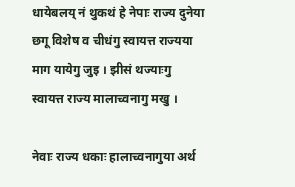धायेबलय् नं थुकथं हे नेपाः राज्य दुनेया छगू विशेष व चीधंगु स्वायत्त राज्यया माग यायेगु जुइ । झीसं थज्याःगु स्वायत्त राज्य मालाच्वनागु मखु ।

नेवाः राज्य धकाः हालाच्वनागुया अर्थ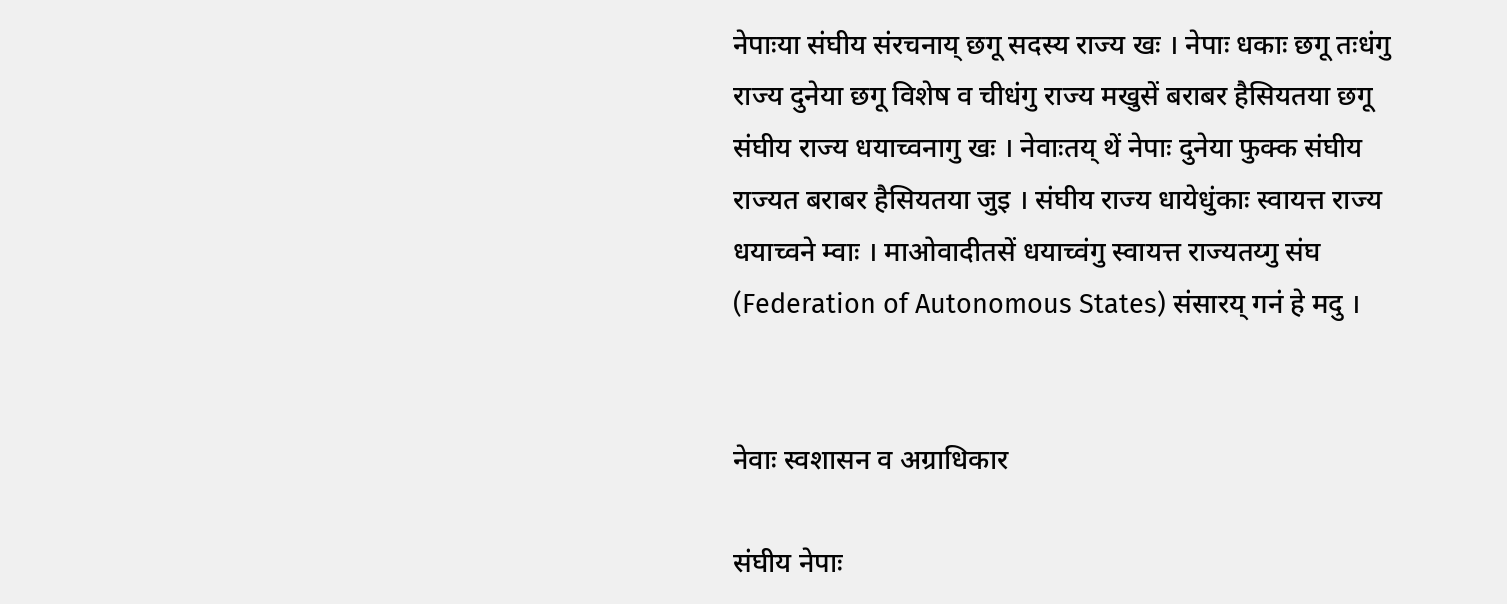नेपाःया संघीय संरचनाय् छगू सदस्य राज्य खः । नेपाः धकाः छगू तःधंगु राज्य दुनेया छगू विशेष व चीधंगु राज्य मखुसें बराबर हैसियतया छगू संघीय राज्य धयाच्वनागु खः । नेवाःतय् थें नेपाः दुनेया फुक्क संघीय राज्यत बराबर हैसियतया जुइ । संघीय राज्य धायेधुंकाः स्वायत्त राज्य धयाच्वने म्वाः । माओवादीतसें धयाच्वंगु स्वायत्त राज्यतय्गु संघ (Federation of Autonomous States) संसारय् गनं हे मदु ।


नेवाः स्वशासन व अग्राधिकार

संघीय नेपाः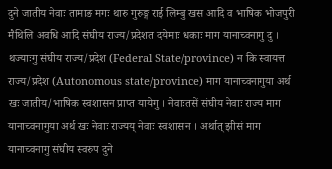दुने जातीय नेवाः तामाङ मगः थारु गुरुङ्ग राई लिम्बु खस आदि व भाषिक भोजपुरी मैथिलि अवधि आदि संघीय राज्य/प्रदेशत दयेमाः धकाः माग यानाच्वनागु दु । थज्याःगु संघीय राज्य/प्रदेश (Federal State/province) न कि स्वायत्त राज्य/प्रदेश (Autonomous state/province) माग यानाच्वनागुया अर्थ खः जातीय/भाषिक स्वशासन प्राप्त यायेगु । नेवाःतसें संघीय नेवाः राज्य माग यानाच्वनागुया अर्थ खः नेवाः राज्यय् नेवाः स्वशासन । अर्थात् झीसं माग यानाच्वनागु संघीय स्वरुप दुने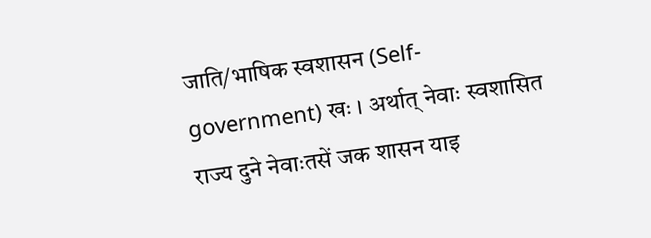जाति/भाषिक स्वशासन (Self-government) खः । अर्थात् नेवाः स्वशासित राज्य दुने नेवाःतसें जक शासन याइ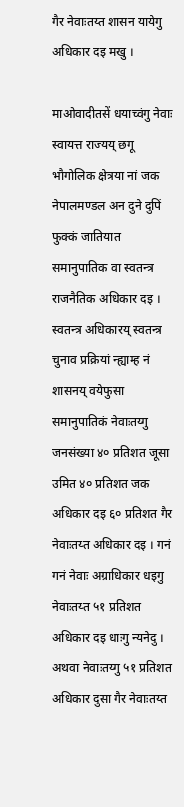गैर नेवाःतय्त शासन यायेगु अधिकार दइ मखु ।

माओवादीतसें धयाच्वंगु नेवाः स्वायत्त राज्यय् छगू भौगोलिक क्षेत्रया नां जक नेपालमण्डल अन दुने दुपिं फुक्कं जातियात समानुपातिक वा स्वतन्त्र राजनैतिक अधिकार दइ । स्वतन्त्र अधिकारय् स्वतन्त्र चुनाव प्रक्रियां न्ह्याम्ह नं शासनय् वयेफुसा समानुपातिकं नेवाःतय्गु जनसंख्या ४० प्रतिशत जूसा उमित ४० प्रतिशत जक अधिकार दइ ६० प्रतिशत गैर नेवाःतय्त अधिकार दइ । गनं गनं नेवाः अग्राधिकार धइगु नेवाःतय्त ५१ प्रतिशत अधिकार दइ धाःगु न्यनेदु । अथवा नेवाःतय्गु ५१ प्रतिशत अधिकार दुसा गैर नेवाःतय्त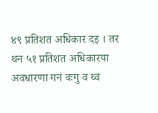४९ प्रतिशत अधिकार दइ । तर थन ५१ प्रतिशत अधिकारया अवधारणा गनं वःगु व थ्व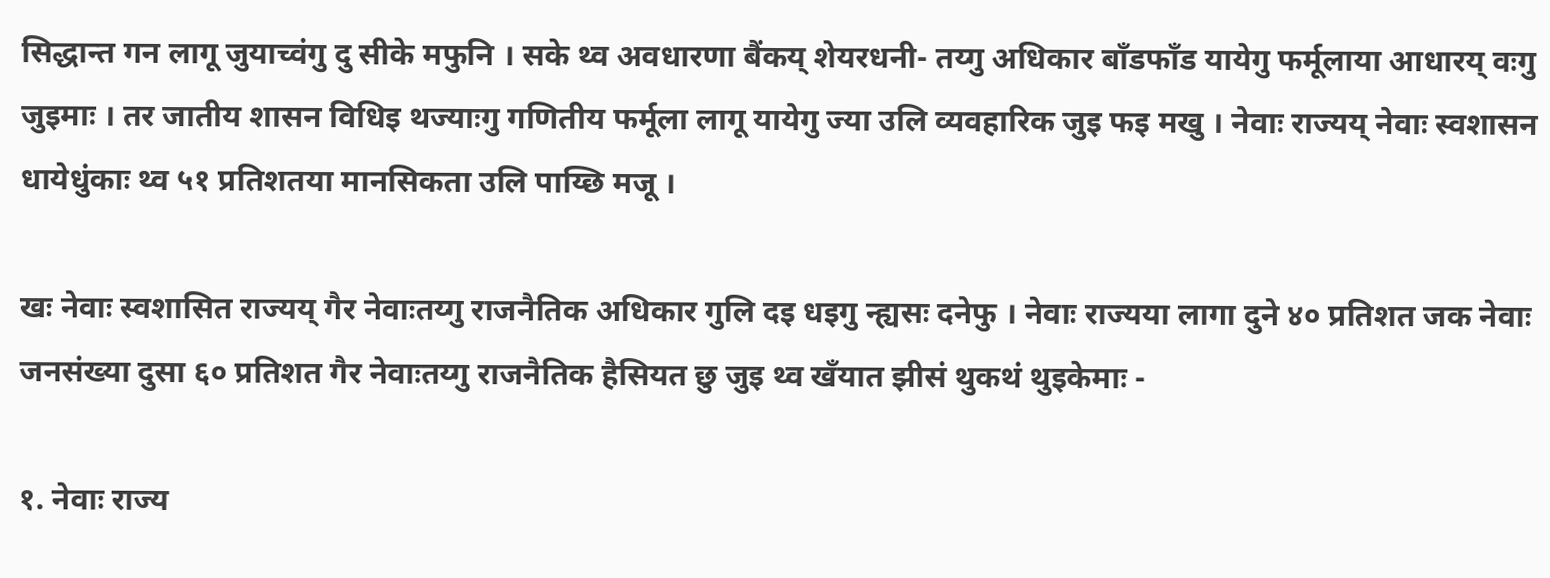सिद्धान्त गन लागू जुयाच्वंगु दु सीके मफुनि । सके थ्व अवधारणा बैंकय् शेयरधनी- तय्गु अधिकार बाँडफाँड यायेगु फर्मूलाया आधारय् वःगु जुइमाः । तर जातीय शासन विधिइ थज्याःगु गणितीय फर्मूला लागू यायेगु ज्या उलि व्यवहारिक जुइ फइ मखु । नेवाः राज्यय् नेवाः स्वशासन धायेधुंकाः थ्व ५१ प्रतिशतया मानसिकता उलि पाय्छि मजू ।

खः नेवाः स्वशासित राज्यय् गैर नेवाःतय्गु राजनैतिक अधिकार गुलि दइ धइगु न्ह्यसः दनेफु । नेवाः राज्यया लागा दुने ४० प्रतिशत जक नेवाः जनसंख्या दुसा ६० प्रतिशत गैर नेवाःतय्गु राजनैतिक हैसियत छु जुइ थ्व खँयात झीसं थुकथं थुइकेमाः -

१. नेवाः राज्य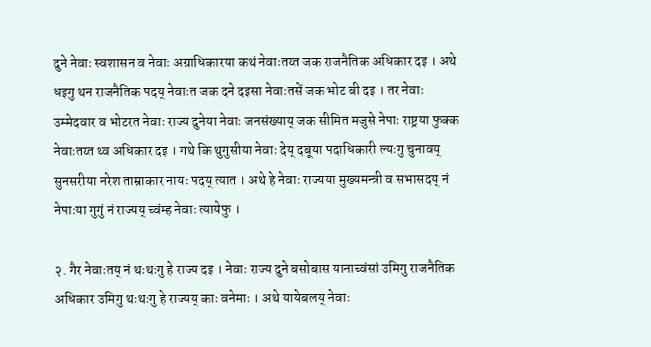दुने नेवाः स्वशासन व नेवाः अग्राधिकारया कथं नेवाःतय्त जक राजनैतिक अधिकार दइ । अथे धइगु थन राजनैतिक पदय् नेवाःत जक दने दइसा नेवाःतसें जक भोट बी दइ । तर नेवाः उम्मेदवार व भोटरत नेवाः राज्य दुनेया नेवाः जनसंख्याय् जक सीमित मजुसे नेपाः राष्ट्रया फुक्क नेवाःतय्त थ्व अधिकार दइ । गथे कि थुगुसीया नेवाः देय् दबूया पदाधिकारी ल्यःगु चुनावय् सुनसरीया नरेश ताम्राकार नायः पदय् त्यात । अथे हे नेवाः राज्यया मुख्यमन्त्री व सभासदय् नं नेपाःया गुगुं नं राज्यय् च्वंम्ह नेवाः त्यायेफु ।

२. गैर नेवाःतय् नं थःथःगु हे राज्य दइ । नेवाः राज्य दुने बसोबास यानाच्वंसां उमिगु राजनैतिक अधिकार उमिगु थःथःगु हे राज्यय् काः वनेमाः । अथे यायेबलय् नेवाः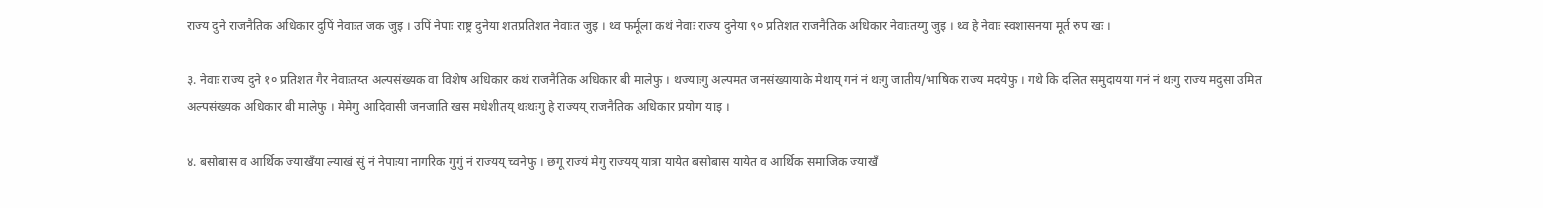राज्य दुने राजनैतिक अधिकार दुपिं नेवाःत जक जुइ । उपिं नेपाः राष्ट्र दुनेया शतप्रतिशत नेवाःत जुइ । थ्व फर्मूला कथं नेवाः राज्य दुनेया ९० प्रतिशत राजनैतिक अधिकार नेवाःतय्गु जुइ । थ्व हे नेवाः स्वशासनया मूर्त रुप खः ।

३. नेवाः राज्य दुने १० प्रतिशत गैर नेवाःतय्त अल्पसंख्यक वा विशेष अधिकार कथं राजनैतिक अधिकार बी मालेफु । थज्याःगु अल्पमत जनसंख्यायाके मेथाय् गनं नं थःगु जातीय/भाषिक राज्य मदयेफु । गथे कि दलित समुदायया गनं नं थःगु राज्य मदुसा उमित अल्पसंख्यक अधिकार बी मालेफु । मेमेगु आदिवासी जनजाति खस मधेशीतय् थःथःगु हे राज्यय् राजनैतिक अधिकार प्रयोग याइ ।

४. बसोबास व आर्थिक ज्याखँया ल्याखं सुं नं नेपाःया नागरिक गुगुं नं राज्यय् च्वनेफु । छगू राज्यं मेगु राज्यय् यात्रा यायेत बसोबास यायेत व आर्थिक समाजिक ज्याखँ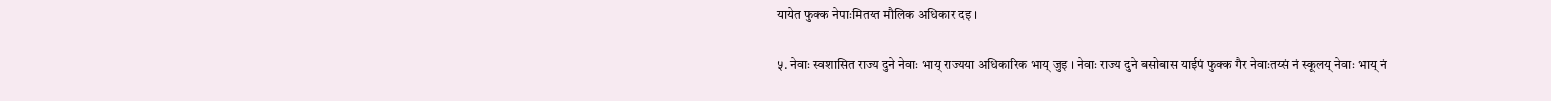यायेत फुक्क नेपाःमितय्त मौलिक अधिकार दइ ।

५. नेवाः स्वशासित राज्य दुने नेवाः भाय् राज्यया अधिकारिक भाय् जुइ । नेवाः राज्य दुने बसोबास याईपं फुक्क गैर नेवाःतय्सं नं स्कूलय् नेवाः भाय् नं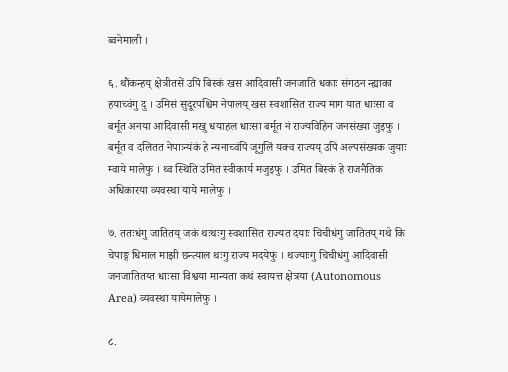ब्वनेमाली ।

६. थौंकन्हय् क्षेत्रीतसें उपिं बिस्कं खस आदिवासी जनजाति धकाः संगठन न्ह्याका हयाच्वंगु दु । उमिसं सुदूरपश्चिम नेपालय् खस स्वशासित राज्य माग यात धाःसा व बर्मूत अनया आदिवासी मखु धयाहल धाःसा बर्मूत नं राज्यविहिन जनसंख्या जुइफु । बर्मूत व दलितत नेपाःन्यंकं हे न्यनाच्वंपिं जूगुलिं यक्व राज्यय् उपिं अल्पसंख्यक जुयाः म्वाये मालेफु । थ्व स्थिति उमित स्वीकार्य मजुइफु । उमित बिस्कं हे राजनैतिक अधिकारया व्यवस्था याये मालेफु ।

७. ततःधंगु जातितय् जकं थःथःगु स्वशासित राज्यत दयाः चिचीधंगु जातितय् गथे कि चेपाङ्ग धिमाल माझी छन्त्याल थःगु राज्य मदयेफु । थज्याःगु चिचीधंगु आदिवासी जनजातितय्त धाःसा विश्वया मान्यता कथं स्वायत्त क्षेत्रया (Autonomous Area) व्यवस्था यायेमालेफु ।

८.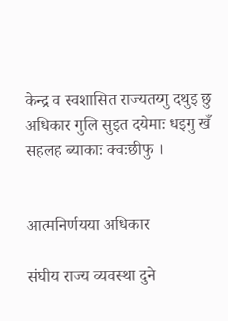केन्द्र व स्वशासित राज्यतय्गु दथुइ छु अधिकार गुलि सुइत दयेमाः धइगु खँ सहलह ब्याकाः क्वःछीफु ।


आत्मनिर्णयया अधिकार

संघीय राज्य व्यवस्था दुने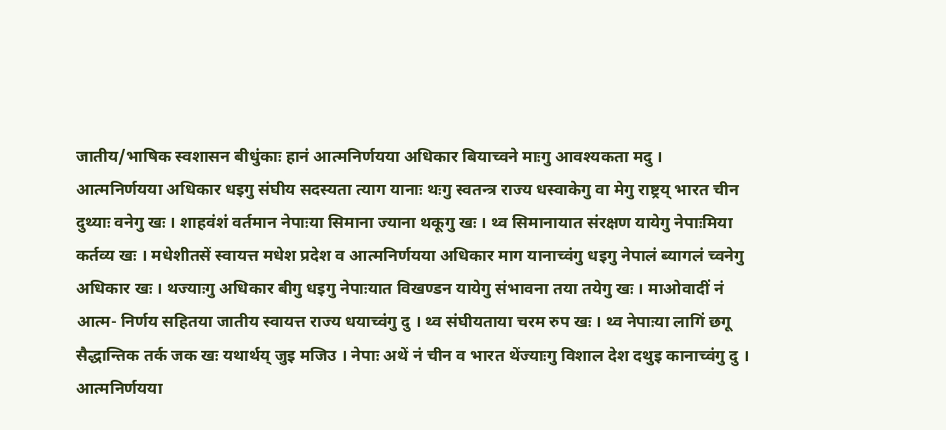जातीय/भाषिक स्वशासन बीधुंकाः हानं आत्मनिर्णयया अधिकार बियाच्वने माःगु आवश्यकता मदु । आत्मनिर्णयया अधिकार धइगु संघीय सदस्यता त्याग यानाः थःगु स्वतन्त्र राज्य धस्वाकेगु वा मेगु राष्ट्रय् भारत चीन दुथ्याः वनेगु खः । शाहवंशं वर्तमान नेपाःया सिमाना ज्याना थकूगु खः । थ्व सिमानायात संरक्षण यायेगु नेपाःमिया कर्तव्य खः । मधेशीतसें स्वायत्त मधेश प्रदेश व आत्मनिर्णयया अधिकार माग यानाच्वंगु धइगु नेपालं ब्यागलं च्वनेगु अधिकार खः । थज्याःगु अधिकार बीगु धइगु नेपाःयात विखण्डन यायेगु संभावना तया तयेगु खः । माओवादीं नं आत्म- निर्णय सहितया जातीय स्वायत्त राज्य धयाच्वंगु दु । थ्व संघीयताया चरम रुप खः । थ्व नेपाःया लागिं छगू सैद्धान्तिक तर्क जक खः यथार्थय् जुइ मजिउ । नेपाः अथें नं चीन व भारत थेंज्याःगु विशाल देश दथुइ कानाच्वंगु दु । आत्मनिर्णयया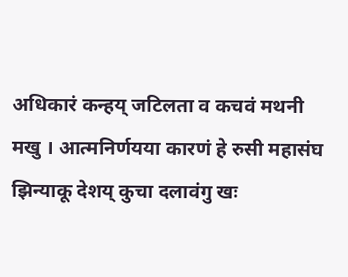अधिकारं कन्हय् जटिलता व कचवं मथनी मखु । आत्मनिर्णयया कारणं हे रुसी महासंघ झिन्याकू देशय् कुचा दलावंगु खः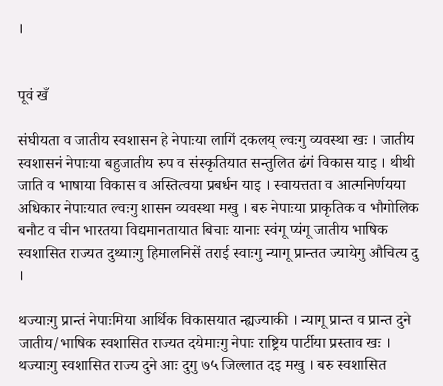।


पूवं खँ

संघीयता व जातीय स्वशासन हे नेपाःया लागिं दकलय् ल्वःगु व्यवस्था खः । जातीय स्वशासनं नेपाःया बहुजातीय रुप व संस्कृतियात सन्तुलित ढंगं विकास याइ । थीथी जाति व भाषाया विकास व अस्तित्वया प्रबर्धन याइ । स्वायत्तता व आत्मनिर्णयया अधिकार नेपाःयात ल्वःगु शासन व्यवस्था मखु । बरु नेपाःया प्राकृतिक व भौगोलिक बनौट व चीन भारतया विद्यमानतायात बिचाः यानाः स्वंगू प्यंगू जातीय भाषिक स्वशासित राज्यत दुथ्याःगु हिमालनिसें तराई स्वाःगु न्यागू प्रान्तत ज्यायेगु औचित्य दु ।

थज्याःगु प्रान्तं नेपाःमिया आर्थिक विकासयात न्ह्यज्याकी । न्यागू प्रान्त व प्रान्त दुने जातीय/भाषिक स्वशासित राज्यत दयेमाःगु नेपाः राष्ट्रिय पार्टीया प्रस्ताव खः । थज्याःगु स्वशासित राज्य दुने आः दुगु ७५ जिल्लात दइ मखु । बरु स्वशासित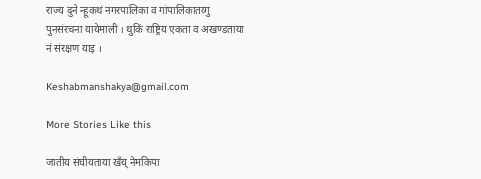राज्य दुने न्हूकथं नगरपालिका व गांपालिकातय्गु पुनसंरचना यायेमाली । थुकिं राष्ट्रिय एकता व अखण्डताया नं संरक्षण याइ ।

Keshabmanshakya@gmail.com

More Stories Like this

जातीय संघीयताया खँय् नेमकिपा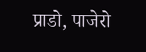प्राडो, पाजेरो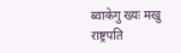ब्वाकेगु ख्यः मखु
राष्ट्रपति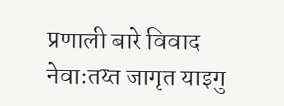प्रणाली बारे विवाद
नेवाःतय्त जागृत याइगु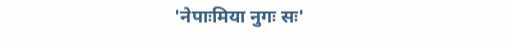'नेपाःमिया नुगः सः'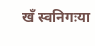खँ स्वनिगःया